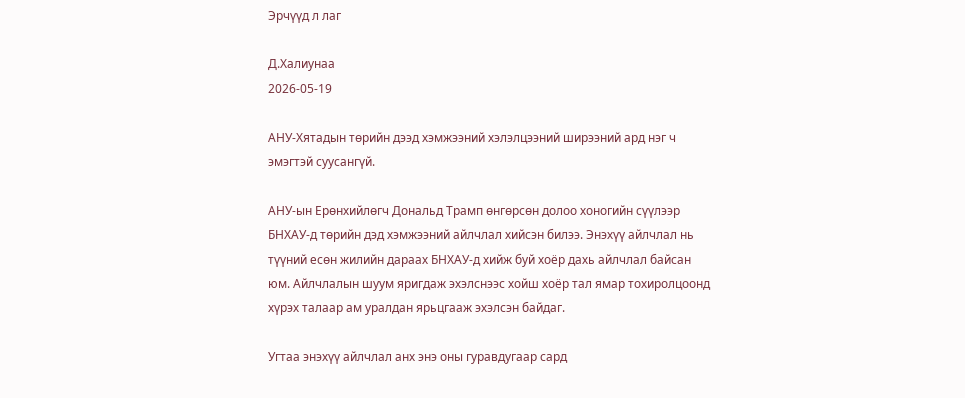Эрчүүд л лаг

Д.Халиунаа
2026-05-19

АНУ-Хятадын төрийн дээд хэмжээний хэлэлцээний ширээний ард нэг ч эмэгтэй суусангүй.

АНУ-ын Ерөнхийлөгч Дональд Трамп өнгөрсөн долоо хоногийн сүүлээр БНХАУ-д төрийн дэд хэмжээний айлчлал хийсэн билээ. Энэхүү айлчлал нь түүний есөн жилийн дараах БНХАУ-д хийж буй хоёр дахь айлчлал байсан юм. Айлчлалын шуум яригдаж эхэлснээс хойш хоёр тал ямар тохиролцоонд хүрэх талаар ам уралдан ярьцгааж эхэлсэн байдаг.

Угтаа энэхүү айлчлал анх энэ оны гуравдугаар сард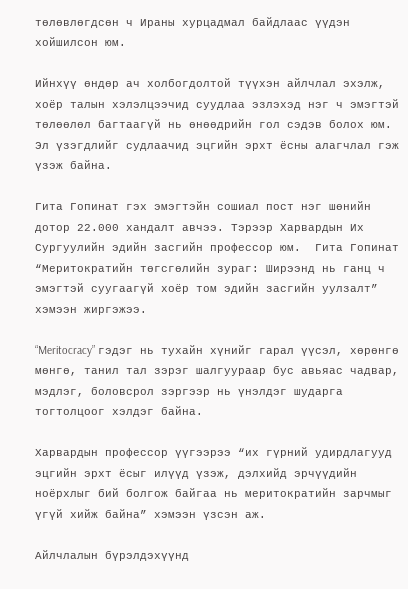төлөвлөгдсөн ч Ираны хурцадмал байдлаас үүдэн хойшилсон юм.

Ийнхүү өндөр ач холбогдолтой түүхэн айлчлал эхэлж, хоёр талын хэлэлцээчид суудлаа эзлэхэд нэг ч эмэгтэй төлөөлөл багтаагүй нь өнөөдрийн гол сэдэв болох юм. Эл үзэгдлийг судлаачид эцгийн эрхт ёсны алагчлал гэж үзэж байна.

Гита Гопинат гэх эмэгтэйн сошиал пост нэг шөнийн дотор 22.000 хандалт авчээ. Тэрээр Харвардын Их Сургуулийн эдийн засгийн профессор юм.  Гита Гопинат “Меритократийн төгсгөлийн зураг: Ширээнд нь ганц ч эмэгтэй суугаагүй хоёр том эдийн засгийн уулзалт” хэмээн жиргэжээ.

“Meritocracy” гэдэг нь тухайн хүнийг гарал үүсэл, хөрөнгө мөнгө, танил тал зэрэг шалгуураар бус авьяас чадвар, мэдлэг, боловсрол зэргээр нь үнэлдэг шударга тогтолцоог хэлдэг байна.

Харвардын профессор үүгээрээ “их гүрний удирдлагууд эцгийн эрхт ёсыг илүүд үзэж, дэлхийд эрчүүдийн ноёрхлыг бий болгож байгаа нь меритократийн зарчмыг үгүй хийж байна” хэмээн үзсэн аж.

Айлчлалын бүрэлдэхүүнд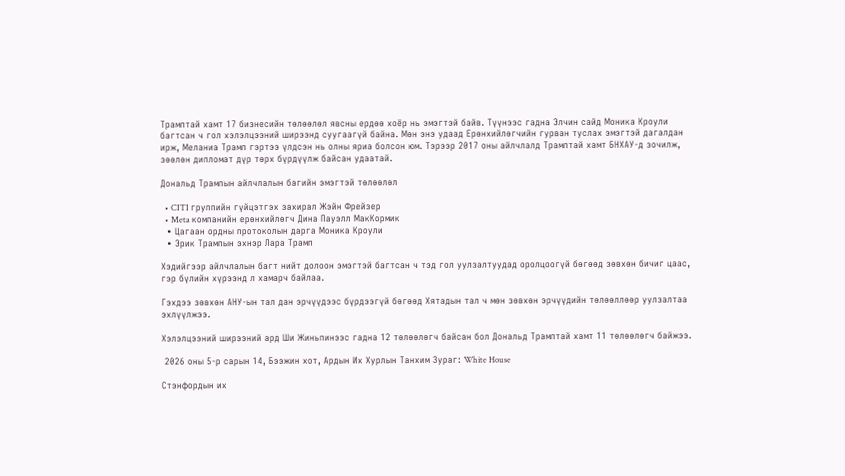Трамптай хамт 17 бизнесийн төлөөлөл явсны ердөө хоёр нь эмэгтэй байв. Түүнээс гадна Элчин сайд Моника Кроули багтсан ч гол хэлэлцээний ширээнд суугаагүй байна. Мөн энэ удаад Ерөнхийлөгчийн гурван туслах эмэгтэй дагалдан ирж, Меланиа Трамп гэртээ үлдсэн нь олны яриа болсон юм. Тэрээр 2017 оны айлчлалд Трамптай хамт БНХАУ-д зочилж, зөөлөн дипломат дүр төрх бүрдүүлж байсан удаатай.

Дональд Трампын айлчлалын багийн эмэгтэй төлөөлөл

  • CITI группийн гүйцэтгэх захирал Жэйн Фрейзер
  • Meta компанийн ерөнхийлөгч Дина Пауэлл МакКормик
  • Цагаан ордны протоколын дарга Моника Кроули
  • Эрик Трампын эхнэр Лара Трамп

Хэдийгээр айлчлалын багт нийт долоон эмэгтэй багтсан ч тэд гол уулзалтуудад оролцоогүй бөгөөд зөвхөн бичиг цаас, гэр бүлийн хүрээнд л хамарч байлаа.

Гэхдээ зөвхөн АНУ-ын тал дан эрчүүдээс бүрдээгүй бөгөөд Хятадын тал ч мөн зөвхөн эрчүүдийн төлөөллөөр уулзалтаа эхлүүлжээ.

Хэлэлцээний ширээний ард Ши Жиньпинээс гадна 12 төлөөлөгч байсан бол Дональд Трамптай хамт 11 төлөөлөгч байжээ.

 2026 оны 5-р сарын 14, Бээжин хот, Ардын Их Хурлын Танхим Зураг: White House

Стэнфордын их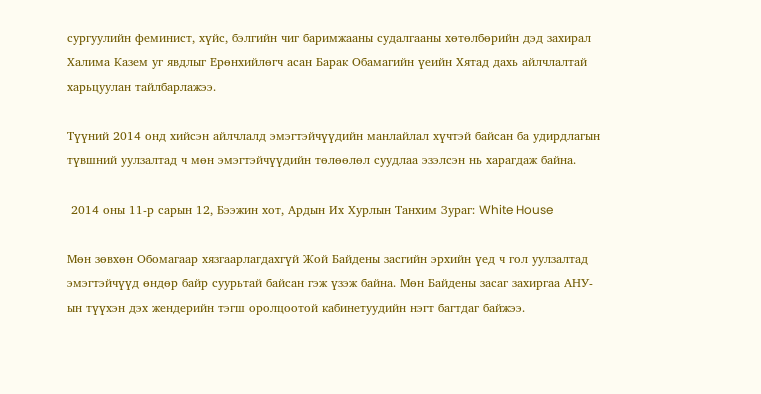сургуулийн феминист, хүйс, бэлгийн чиг баримжааны судалгааны хөтөлбөрийн дэд захирал Халима Казем уг явдлыг Ерөнхийлөгч асан Барак Обамагийн үеийн Хятад дахь айлчлалтай харьцуулан тайлбарлажээ.

Түүний 2014 онд хийсэн айлчлалд эмэгтэйчүүдийн манлайлал хүчтэй байсан ба удирдлагын түвшний уулзалтад ч мөн эмэгтэйчүүдийн төлөөлөл суудлаа эзэлсэн нь харагдаж байна.

 2014 оны 11-р сарын 12, Бээжин хот, Ардын Их Хурлын Танхим Зураг: White House

Мөн зөвхөн Обомагаар хязгаарлагдахгүй Жой Байдены засгийн эрхийн үед ч гол уулзалтад эмэгтэйчүүд өндөр байр суурьтай байсан гэж үзэж байна. Мөн Байдены засаг захиргаа АНУ-ын түүхэн дэх жендерийн тэгш оролцоотой кабинетуудийн нэгт багтдаг байжээ.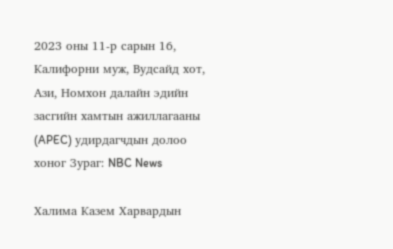2023 оны 11-р сарын 16, Калифорни муж, Вудсайд хот, Ази, Номхон далайн эдийн засгийн хамтын ажиллагааны (APEC) удирдагчдын долоо хоног Зураг: NBC News

Халима Казем Харвардын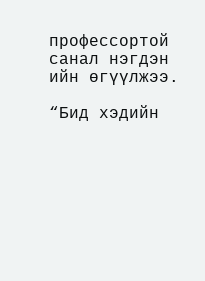профессортой санал нэгдэн ийн өгүүлжээ.

“Бид хэдийн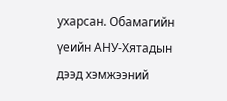ухарсан. Обамагийн үеийн АНУ-Хятадын дээд хэмжээний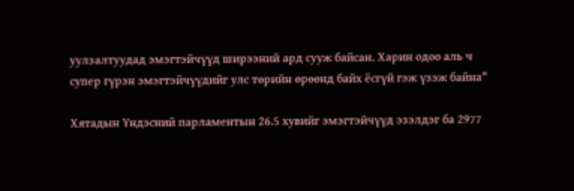уулзалтуудад эмэгтэйчүүд ширээний ард сууж байсан. Харин одоо аль ч супер гүрэн эмэгтэйчүүдийг улс төрийн өрөөнд байх ёсгүй гэж үзэж байна"

Хятадын Үндэсний парламентын 26.5 хувийг эмэгтэйчүүд эзэлдэг ба 2977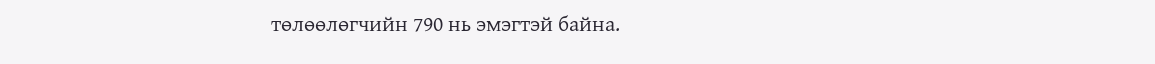төлөөлөгчийн 790 нь эмэгтэй байна.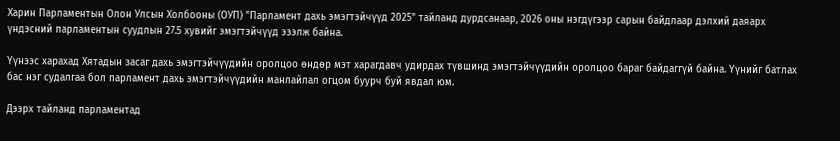Харин Парламентын Олон Улсын Холбооны (ОУП) "Парламент дахь эмэгтэйчүүд 2025" тайланд дурдсанаар, 2026 оны нэгдүгээр сарын байдлаар дэлхий даяарх үндэсний парламентын суудлын 27.5 хувийг эмэгтэйчүүд эзэлж байна.

Үүнээс харахад Хятадын засаг дахь эмэгтэйчүүдийн оролцоо өндөр мэт харагдавч удирдах түвшинд эмэгтэйчүүдийн оролцоо бараг байдаггүй байна. Үүнийг батлах бас нэг судалгаа бол парламент дахь эмэгтэйчүүдийн манлайлал огцом буурч буй явдал юм.

Дээрх тайланд парламентад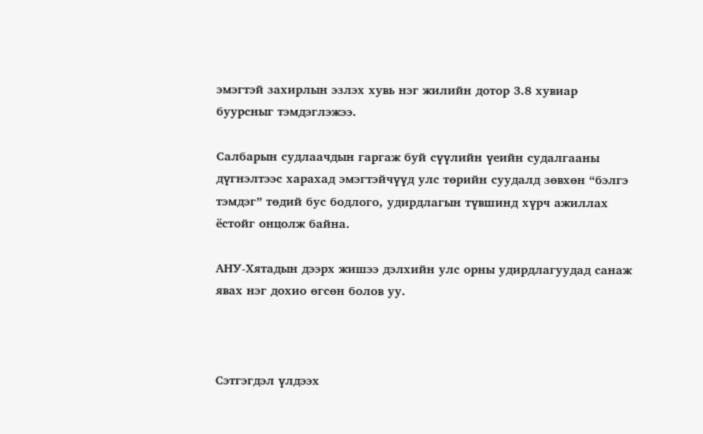эмэгтэй захирлын эзлэх хувь нэг жилийн дотор 3.8 хувиар буурсныг тэмдэглэжээ.

Салбарын судлаачдын гаргаж буй сүүлийн үеийн судалгааны дүгнэлтээс харахад эмэгтэйчүүд улс төрийн суудалд зөвхөн “бэлгэ тэмдэг” төдий бус бодлого, удирдлагын түвшинд хүрч ажиллах ёстойг онцолж байна.

АНУ-Хятадын дээрх жишээ дэлхийн улс орны удирдлагуудад санаж явах нэг дохио өгсөн болов уу.



Сэтгэгдэл үлдээх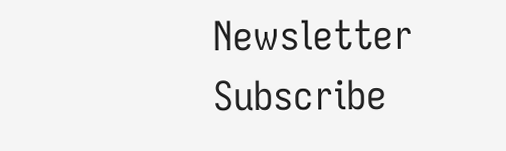Newsletter Subscribe